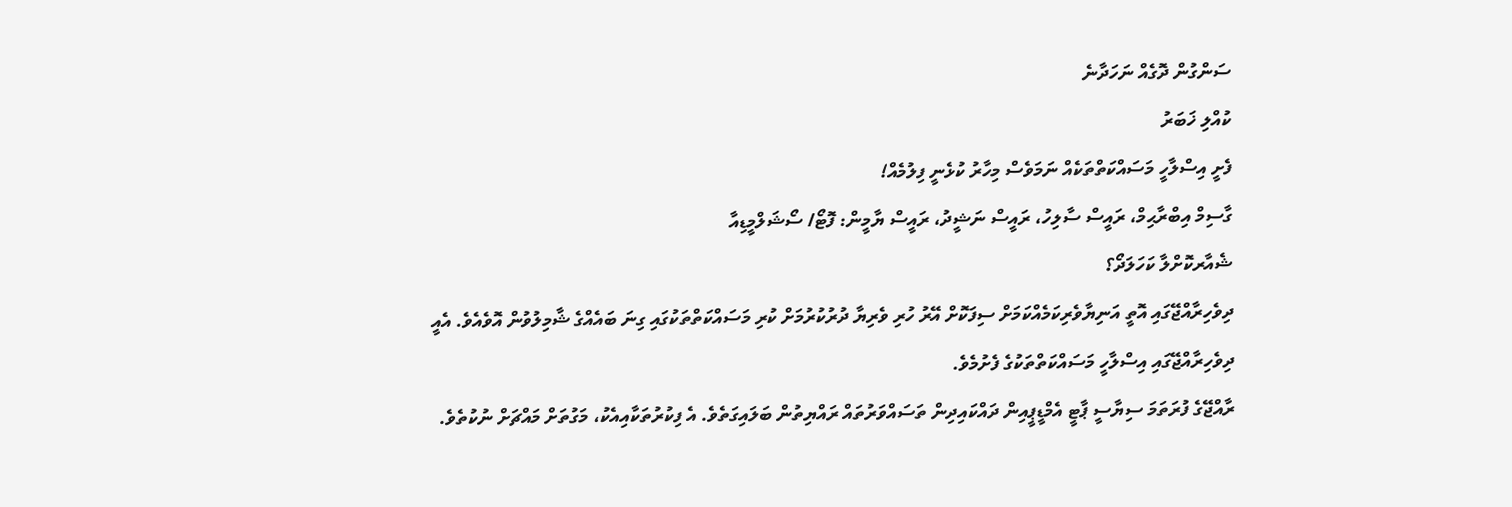ސަންގުން ދޮގެއް ނަހަދާނެ
ކުއްލި ޚަބަރު
ފެށީ އިސްލާހީ މަސައްކަތްތަކެއް ނަމަވެސް މިހާރު ކުޅެނީ ފިލުމެއް!
ގާސިމް އިބްރާޙިމް، ރައީސް ސާލިހު، ރައީސް ނަޝީދު، ރައީސް ޔާމީން: ފޮޓޯ/ ސޯޝަލްމީޑިއާ
ޝެއާރކޮށްލާ ކަހަލަދޯ؟
ދިވެހިރާއްޖޭގައި އޮތީ އަނިޔާވެރިކަމެއްކަމަށް ސިފަކޮށް އޭރު ހުރި ވެރިޔާ ދުރުކުރުމަށް ކުރި މަސައްކަތްތަކުގައި ގިނަ ބައެއްގެ ޝާމިލުވުން އޮވެއެވެ. އެއީ ދިވެހިރާއްޖޭގައި އިސްލާހީ މަސައްކަތްތަކުގެ ފެށުމެވެ.
ރާއްޖޭގެ ފުރަތަމަ ސިޔާސީ ޕާޓީ އެމްޑީޕީއިން ދައްކައިދިން ތަސައްވަރުތައް ރައްޔިތުން ބަލައިގަތެވެ. އެ ފިކުރުތަކާއިއެކު، މަގުތަށް މައްޗަށް ނުކުތެވެ.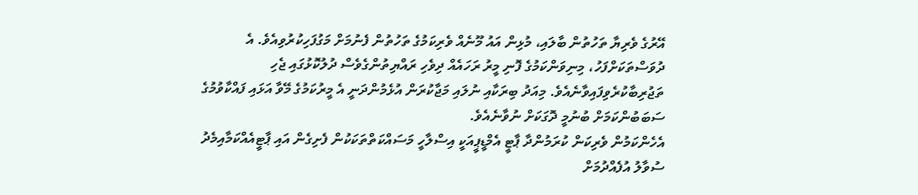އޭރުގެ ވެރިޔާ ތަހުތުން ބާލައި، މުޅިން އައު މޫނެއް ވެރިކަމުގެ ތަހުތުން ފެނުމަށް މަގުފަހިކުރުވިއެވެ. އެ ދުވަސްތަކަށްފަހު، މިނިވަންކަމުގެ ފޮނި މީރު ރަހައެއް ދިވެހި ރައްޔިތުންގެވެސް ދުލުކޮޅުގައި ޖެހި ތަޖުރިބާކުރެވިފައިވާނެއެވެ. މިއަދު ބިރަކާއި ނުލައި މަޖާކުރަން އުޅެމުންދަނީ އެ މީރުކަމުގެ މޭވާ އަޅައި ފައްކާވުމުގެ ސަބަބުންކަމަށް ބުނުމީ ދޮގަކަށް ނުވާނެއެވެ.
އެހެންކަމުން ވެރިކަން ކުރަމުންދާ ޕާޓީ އެމްޑީޕީއަކީ އިސްލާހީ މަސައްކަތްތަކަކުން ފެށިގެން އައި ޕާޓީއެއްކަމާއިމެދު ސުވާލު އުފެއްދުމަށް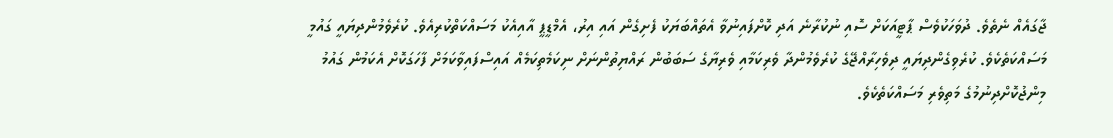ޖާގައެއް ނެތެވެ. ދުވަހަކުވެސް ޕާޓީއަކަށް ސޮއި ނުކުރާނެ އަދި ކޮށްފައިނުވާ އެތައްބަޔަކު ފެށިގެން އައި އިރު، އެމްޑީޕީ އާއިއެކު މަސައްކަތްކުރިއެވެ. ކުރެވެމުންދިޔައީ ގައުމީ މަސައްކަތެކެވެ. ކުރެވިގެންދިޔައީ ދިވެހިރާއްޖޭގެ ކުރެވެމުންދާ ވެރިކަމާއި ވެރިޔާގެ ސަބަބުން ރައްޔިތުންނަށް ނިކަމެތިކަމެއް އައިސްފައިވާކަމަށް ފާހަގަކޮށް އެކަމުން ގައުމު މިންޖުކޮށްދިނުމުގެ މަތިވެރި މަސައްކަތެކެވެ.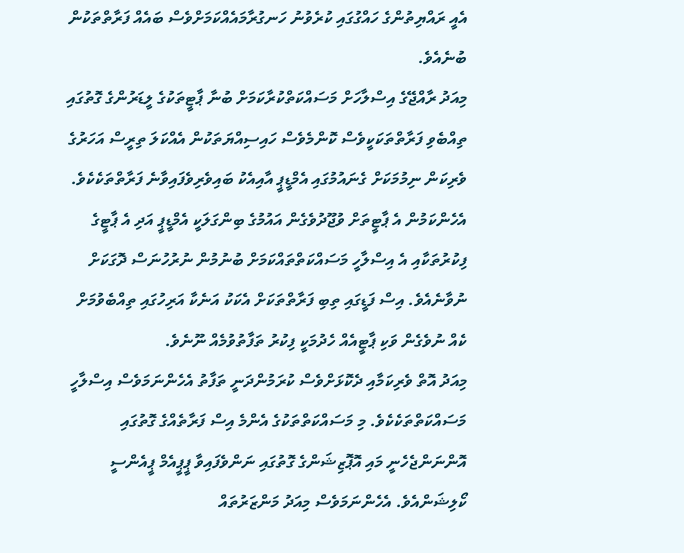އެއީ ރައްޔިތުންގެ ހައްގުގައި ކުރެވުނު ހަނގުރާމައެއްކަމަށްވެސް ބައެއް ފަރާތްތަކުން ބުނެއެވެ.
މިއަދު ރާއްޖޭގެ އިސްލާހަށް މަސައްކަތްކުރާކަމަށް ބުނާ ޕާޓީތަކުގެ ލީޑަރުންގެ ގޮތުގައި ތިއްބެވި ފަރާތްތަކަކީވެސް ކޮންމެވެސް ހައިސިއްޔަތަކުން އެއްކަލަ ތިރީސް އަހަރުގެ ވެރިކަން ނިމުމަކަށް ގެނައުމުގައި އެމްޑީޕީ އާއިއެކު ބައިވެރިވެފައިވާނެ ފަރާތްތަކެކެވެ. އެހެންކަމުން އެ ޕާޓީތަށް ވުޖޫދުވެގެން އައުމުގެ ބިންގަލަކީ އެމްޑީޕީ އަދި އެ ޕާޓީގެ ފިކުރުތަކާއި އެ އިސްލާހީ މަސައްކަތްތައްކަމަށް ބުނުމުން ނުރުހުނަސް ދޮގަކަށް ނުވާނެއެވެ. އިސް ފަޑީގައި ތިބި ފަރާތްތަކަށް އެކަކު އަނެކާ އަރިހުގައި ތިއްބެވުމަށް ކެއް ނުވެގެން ވަކި ޕާޓީއެއް ހެދުމަކީ ފިކުރު ތަފާތުވުމެއް ނޫނެވެ.
މިއަދު އޮތް ވެރިކަމާއި ދެކޮޅަށްވެސް ކުރަމުންދަނީ ތަފާތު އެހެންނަމަވެސް އިސްލާހީ މަސައްކަތްތަކެކެވެ. މި މަސައްކަތްތަކުގެ އެންމެ އިސް ފަރާތެއްގެ ގޮތުގައި އޮންނަންޖެހެނީ މައި އޮޕޮޒިޝަންގެ ގޮތުގައި ނަންވެފައިވާ ޕީޕީއެމް ޕީއެންސީ ކޯލިޝަންއެވެ. އެހެންނަމަވެސް މިއަދު މަންޒަރުތައް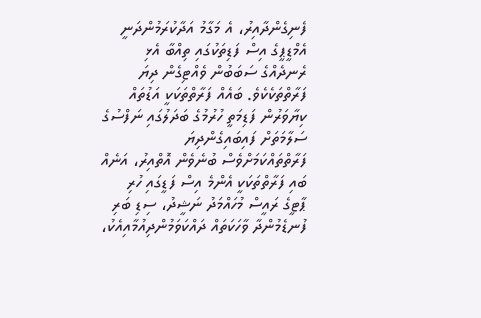ފެނިގެންދާއިރު، އެ މަގާމު އަދާކުރަމުންދަނީ އެމްޑީޕީގެ އިސް ފަޑިތަކުގައި ތިއްބާ އެޅި ރެނދެއްގެ ސަބަބުން ވެއްޓިގެން ދިޔަ ފަރާތްތަކެކެވެ. ބައެއް ފަރާތްތަކަކީ އަޑުތައް ކިޔާވަރުން ފަޑިމަތީ ހުރުމުގެ ބަދަލުގައި ނަފްސުގެ ސަލާމަތަށް ފައިބައިގެންދިޔަ ފަރާތްތައްކަމަށްވެސް ބުނެވެން އޮތްއިރު، އަނެއް ބައި ފަރާތްތަކަކީ އެންމެ އިސް ފަޑީގައި ހުރި ޕާޓީގެ ރައީސް މުހައްމަދު ނަޝީދު، ސިޑި ބަރި ފުނޑެމުންދާ ވާހަކަތައް ދައްކަވަމުންދިއުމާއިއެކު،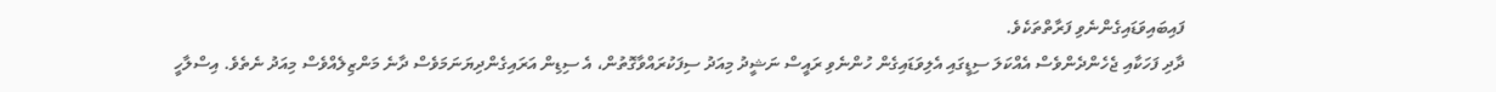ފައިބައިވަޑައިގެންނެވި ފަރާތްތަކެވެ.
ދާދި ފަހަކާއި ޖެހެންދެންވެސް އެއްކަލަ ސިޑީގައި އެލިވަޑައިގެން ހުންނެވި ރައީސް ނަޝީދު މިއަދު ސިފަކުރައްވާގޮތުން، އެ ސިޑިން އަރައިގެންދިޔަނަމަވެސް ދާނެ މަންޒިލެއްވެސް މިއަދު ނެތެވެ. އިސްލާހީ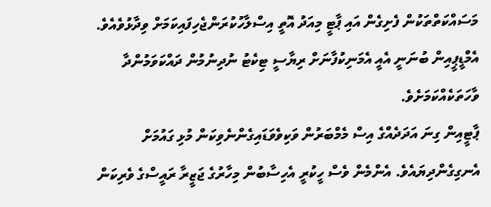މަސައްކަތްތަކުން ފެށިގެން އައި ޕާޓީ މިއަދު އޮތީ އިސްލާހުކުރަންޖެހިފައިކަމަށް ވިދާޅުވެއެވެ. އެމްޑީޕީއިން ބުނަނީ އެއީ އެމަނިކުފާނަށް ރިޔާސީ ޓިކެޓު ނުދިނުމުން ދައްކަވަމުންދާ ވާހަތަކެއްކަމަށެވެ.
ޕާޓީއިން ގިނަ އަދަދެއްގެ އިސް މެމްބަރުން ވަކިވެވަޑައިގެންނެވިކަން މުޅި ގައުމަށް އެނގިގެންދިޔައެވެ. އެންމެން ވެސް ހީކުރީ އެހިސާބުން މިހާރުގެ ޖަޒީރާ ރައީސްގެ ވެރިކަން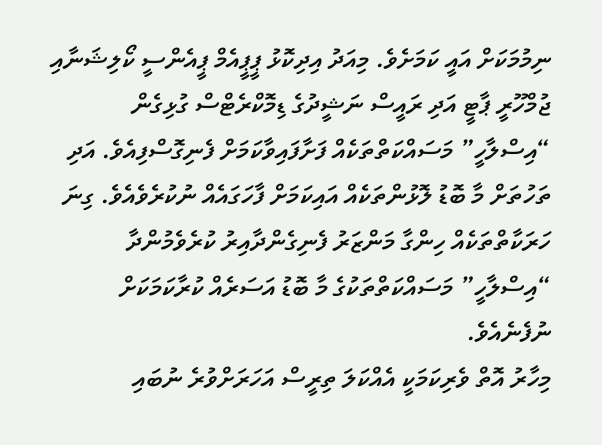ނިމުމަކަށް އައީ ކަމަށެވެ. މިއަދު އިދިކޮޅު ޕީޕީއެމް ޕީއެންސީ ކޯލިޝަނާއި ޖުމްހޫރީ ޕާޓީ އަދި ރައީސް ނަޝީދުގެ ޑިމޮކްރެޓްސް ގުޅިގެން “އިސްލާހީ” މަސައްކަތްތަކެއް ފަށާފައިވާކަމަށް ފެނިގޮސްފިއެވެ. އަދި ތަހުތަށް މާ ބޮޑު ލޮޅުންތަކެއް އައިކަމަށް ފާހަގައެއް ނުކުރެވެއެވެ. ގިނަ ހަރަކާތްތަކެއް ހިންގާ މަންޒަރު ފެނިގެންދާއިރު ކުރެވެމުންދާ “އިސްލާހީ” މަސައްކަތްތަކުގެ މާ ބޮޑު އަސަރެއް ކުރާކަމަކަށް ނުފެނެއެވެ.
މިހާރު އޮތް ވެރިކަމަކީ އެއްކަލަ ތިރީސް އަހަރަށްވުރެ ނުބައި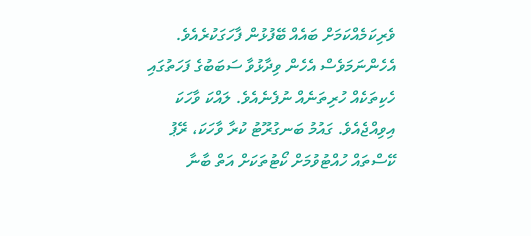ވެރިކަމެއްކަމަށް ބައެއް ބޭފުޅުން ފާހަގަކުރެއެވެ. އެހެންނަމަވެސް އެހެން ވިދާޅުވާ ސަބަބުގެ ފަހަތުގައި ހެކިތަކެއް ހުރިތަނެއް ނުފެނެއެވެ. ލައްކަ ވާހަކަ އިވިއްޖެއެވެ. ގައުމު ބަނގުރޫޓު ކުރާ ވާހަކަ، ރޭޕު ކޭސްތައް ހުއްޓުވުމަށް ކޯޓުތަކަށް އަތް ބާނާ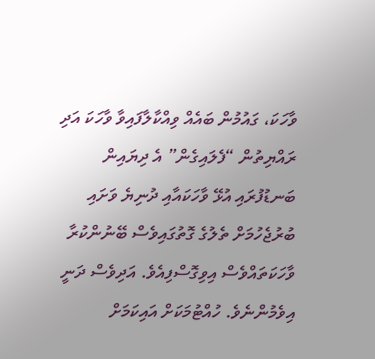ވާހަކަ، ގައުމުން ބައެއް ވިއްކާލާފައިވާ ވާހަކަ އަދި ރައްޔިތުން “ފެލައިގެން” އެ ދިޔައިން ބަނޑުފުރައި އުޅޭ ވާހަކައާއި ދުނިޔެ ވަށައި ބުރުޖެހުމަށް ތެލުގެ ގޮތުގައިވެސް ބޭނުންކުރާ ވާހަކަތައްވެސް އިވިގޮސްފިއެވެ. އަދިވެސް ދަނީ އިވެމުންނެވެ. ހުއްޓުމަކަށް އައިކަމަށް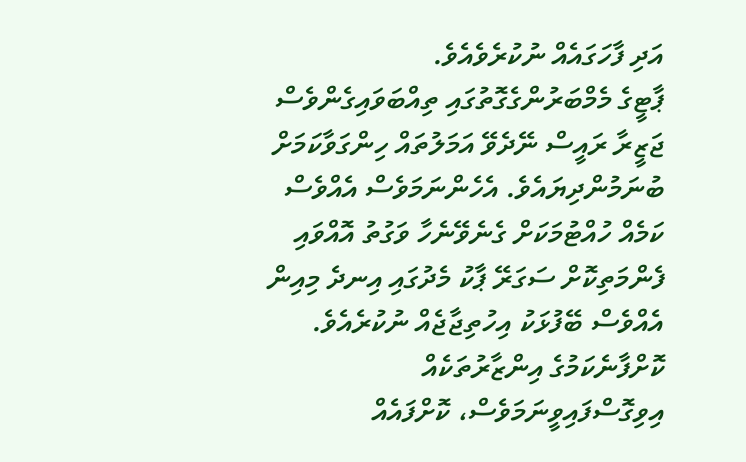އަދި ފާހަގައެއް ނުކުރެވެއެވެ.
ޕާޓީގެ މެމްބަރުންގެގޮތުގައި ތިއްބަވައިގެންވެސް ޖަޒީރާ ރައީސް ނޭދެވޭ އަމަލުތައް ހިންގަވާކަމަށް ބުނަމުންދިޔައެވެ. އެހެންނަމަވެސް އެއްވެސް ކަމެއް ހުއްޓުމަކަށް ގެނެވޭނެހާ ވަގުތު އޮއްވައި ފެންމަތިކޮށް ސަގަރޭ ޕާކު މެދުގައި އިނދެ މިއިން އެއްވެސް ބޭފުޅަކު އިހުތިޖާޖެއް ނުކުރެއެވެ. ކޮށްފާނެކަމުގެ އިންޒާރުތަކެއް އިވިގޮސްފައިވީނަމަވެސް، ކޮށްފައެއް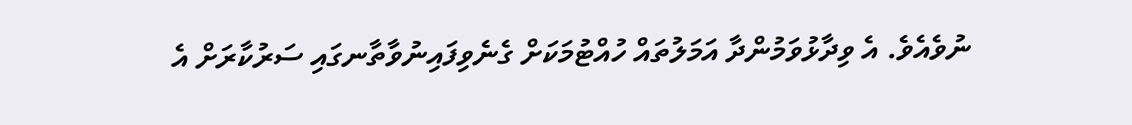ނުވެއެވެ. އެ ވިދާޅުވަމުންދާ އަމަލުތައް ހުއްޓުމަކަށް ގެނެވިފައިނުވާތާނގައި ސަރުކާރަށް އެ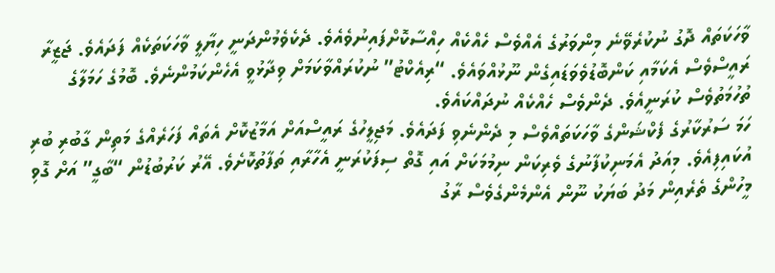ވާހަކަތައް ދޮގު ނުކުރެވޭނެ މިންވަރުގެ އެއްވެސް ހެއްކެއް ހިއްސާކޮށްފައިނުވެއެވެ. ދެކެވެމުންދަނީ ހިޔާލީ ވާހަކަތަކެއް ފަދައެވެ. ޖަޒީރާ ރައީސްވެސް އެކަމާއި ކަންބޮޑުވެވަޑައިގެން ނޫޅުއްވައެވެ. “ރިއެކްޓު” ނުކުރައްވާކަމަށް ވިދާޅުވީ އެހެންކަމުންނެވެ. ބޮމުގެ ހަމަލާގެ ތުހުމަތުވެސް ކުރަނީއެވެ. ދެންވެސް ހެއްކެއް ނުދައްކައެވެ.
ހަމަ ސަރުކާރުގެ ފެކްޝަންގެ ވާހަކަތައްވެސް މި ދެންނެވި ފަދައެވެ. މަޖިލީހުގެ ރައީސްއަށް އަމާޒުކޮށް އެތައް ފަހަރެއްގެ މަތިން ގާބުރި ބުރި އުކައިފިއެވެ. މިއަދު އެމަނިކުފާނުގެ ވެރިކަން ނިމުމަކަށް އައި ގޮތް ސިފަކުރަނީ އެހާރާއި ތަފާތުކޮށެވެ. އޭރު ކަރުބުޑުން “ބާގީ” އަށް ގޮވި މީހުންގެ ތެރެއިން މަދު ބަޔަކު ނޫން އެންމެންގެވެސް ރާގު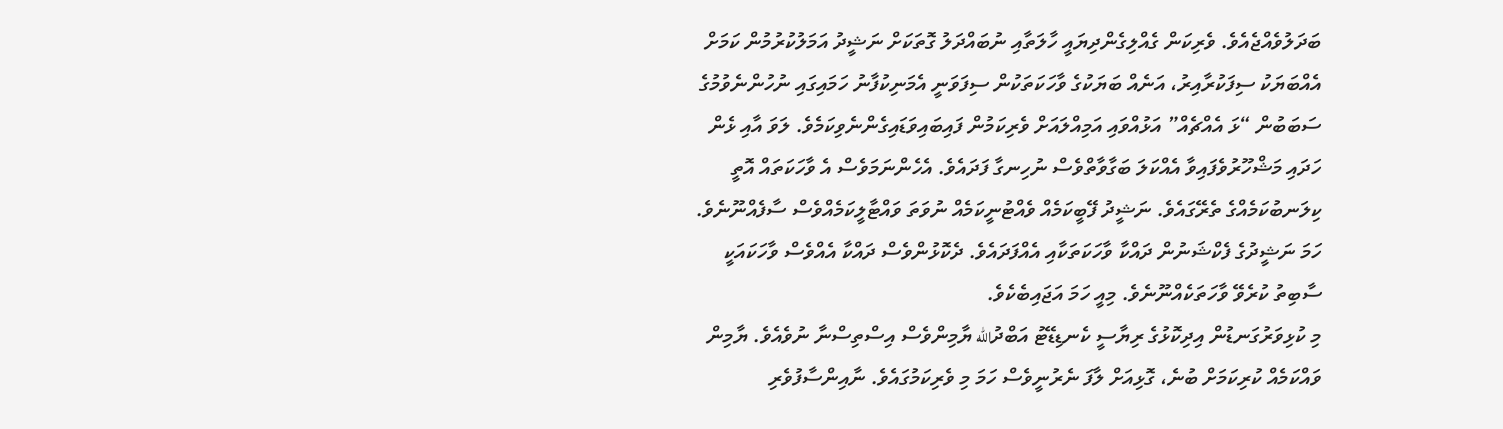ބަދަލުވެއްޖެއެވެ. ވެރިކަން ގެއްލިގެންދިޔައީ ހާލަތާއި ނުބައްދަލު ގޮތަކަށް ނަޝީދު އަމަލުކުރުމުން ކަމަށް އެއްބަޔަކު ސިފަކުރާއިރު، އަނެއް ބަޔަކުގެ ވާހަކަތަކުން ސިފަވަނީ އެމަނިކުފާނު ހަމައިގައި ނުހުންނެވުމުގެ ސަބަބުން “ޅަ އެއްޗެއް” އަޅުއްވައި އަމިއްލައަށް ވެރިކަމުން ފައިބައިވަޑައިގެންނެވިކަމެވެ. ލަވަ އާއި ޅެން ހަދައި މަޝްހޫރުވެފައިވާ އެއްކަލަ ބަގާވާތްވެސް ނުހިނގާ ފަދައެވެ. އެހެންނަމަވެސް އެ ވާހަކަތައް އޮތީ ކިލަނބުކަމެއްގެ ތެރޭގައެވެ. ނަޝީދު ފޭބީކަމެއް ވެއްޓުނީކަމެއް ނުވަތަ ވައްޓާލީކަމެއްވެސް ސާފެއްނޫނެވެ. ހަމަ ނަޝީދުގެ ފެކްޝަނުން ދައްކާ ވާހަކަތަކާއި އެއްފަދައެވެ. ދެކޮޅުންވެސް ދައްކާ އެއްވެސް ވާހަކައަކީ ސާބިތު ކުރެވޭ ވާހަތަކެއްނޫނެވެ. މިއީ ހަމަ އަޖައިބެކެވެ.
މި ކުޅިވަރުގަނޑުން އިދިކޮޅުގެ ރިޔާސީ ކެނޑިޑޭޓު އަބްދުالله ޔާމިންވެސް އިސްތިސްނާ ނުވެއެވެ. ޔާމިން ވައްކަމެއް ކުރިކަމަށް ބުނެ، ގޮޅިއަށް ލާފަ ނެރުނީވެސް ހަމަ މި ވެރިކަމުގައެވެ. ނާއިންސާފުވެރި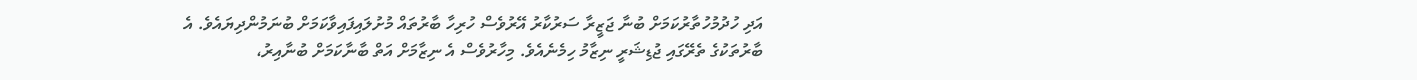އަދި ހުދުމުހުތާރުކަމަށް ބުނާ ޖަޒީރާ ސަރުކާރު އޭރުވެސް ހުރިހާ ބާރުތައް މުށުލައިފައިވާކަމަށް ބުނަމުންދިޔައެވެ. އެ ބާރުތަކުގެ ތެރޭގައި ޖުޑިޝަރީ ނިޒާމު ހިމެނެއެވެ. މިހާރުވެސް އެ ނިޒާމަށް އަތް ބާނާކަމަށް ބުނާއިރު،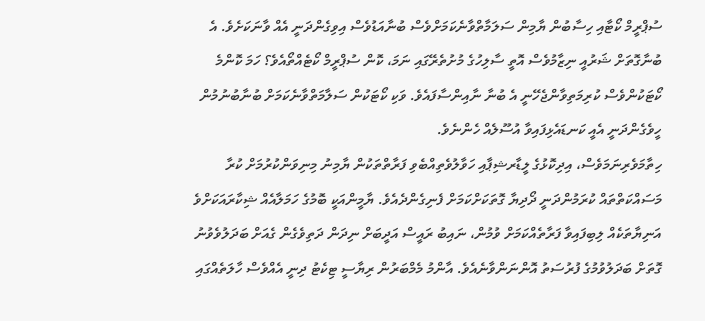ސުޕްރީމް ކޯޓާއި ހިސާބުން ޔާމިން ސަލަމާތްވާނެކަމަށްވެސް ބުނާއަޑުވެސް އިވިގެންދަނީ އެއް ވާނަކަށެވެ. އެ ބުނާގޮތަށް ޝަރުއީ ނިޒާމުވެސް އޮތީ ސާލިހުގެ މުށުތެރޭގައި ނަމަ، ކޮން ސުޕްރީމް ކޯޓެއްތޯއެވެ؟ ހަމަ ކޮންމެ ކޯޓަކުންވެސް ކުރިމަތިވާންޖެހޭނީ އެ ބުނާ ނާއިންސާފައެވެ. ވަކި ކޯޓަކުން ސަލާމަތްވާނެކަމަށް ބުނާބުނުމުން ހީވެގެންދަނީ އެއީ ކަނޑައެޅިފައިވާ އުސޫލެއް ހެންނެވެ.
ހިތާމަވެރިނަމަވެސް، އިދިކޮޅުގެ ލީޑާރޝިޕާއި ހަވާލުވެތިއްބެވި ފަރާތްތަކުން ޔާމިނު މިނިވަންކުރުމަށް ކުރާ މަސައްކަތްތައް ކުރަމުންދަނީ ދޯދިޔާ ގޮތަކަށްކަމަށް ފެނިގެންދެއެވެ. ޔާމީންއަކީ ބޮމުގެ ހަމަލާއެއް ޝިކާރައަކަށްވެ އަނިޔާތަކެއް ލިބިފައިވާ ފަރާތެއްކަމަށް ވުމުން، ނައިބު ރައީސް އަދީބަށް ނިދަން ދަތިވެގެން ގެއަށް ބަދަލުވެވުނު ގޮތަށް ބަދަލުވުމުގެ ފުރުސަތު އޮންނަންވާނެއެވެ. އާންމު މެމްބަރުން ރިޔާސީ ޓިކެޓު ދިނީ އެއްވެސް ހާލަތެއްގައި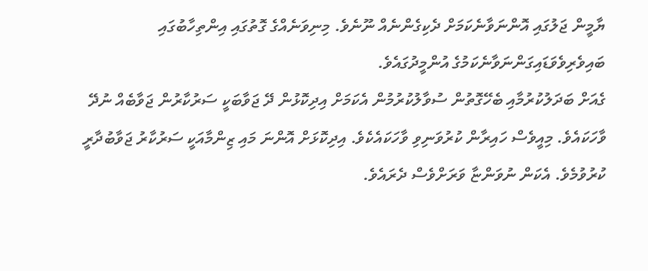ޔާމީން ޖަލުގައި އޮންނަވާނެކަމަށް ދެކިގެންނެއް ނޫނެވެ. މިނިވަނެއްގެ ގޮތުގައި އިންތިހާބުގައި ބައިވެރިވެވަޑައިގަންނަވާނެކަމުގެ އުންމީދުގައެވެ.
ގެއަށް ބަދަލުކުރުމާއި ބެހޭގޮތުން ސުވާލުކުރުމުން އެކަމަށް އިދިކޮޅުން ދޭ ޖަވާބަކީ ސަރުކާރުން ޖަވާބެއް ނުދޭ ވާހަކައެވެ. މިއީވެސް ހައިރާން ކުރުވަނިވި ވާހަކައެކެވެ. އިދިކޮޅަށް އޮންނަ މައި ޒިންމާއަކީ ސަރުކާރު ޖަވާބުދާރީ ކުރުވުމެވެ. އެކަން ނުވަންޏާ ވަރަށްވެސް ދެރައެވެ.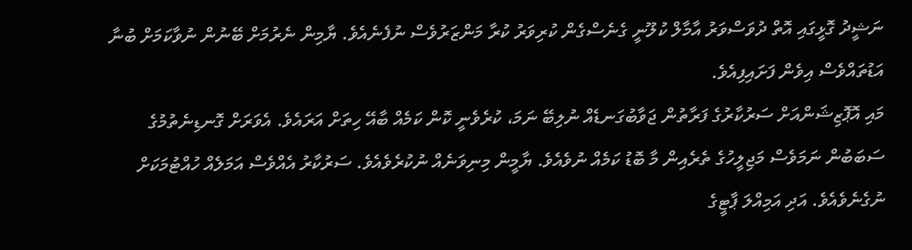ނަޝީދު ގޮޅީގައި އޮތް ދުވަސްވަރު އާމާލް ކުލޫނީ ގެނެސްގެން ކުރިވަރު ކުރާ މަންޒަރުވެސް ނުފެނެއެވެ. ޔާމިން ނެރުމަށް ބޭނުން ނުވާކަމަށް ބުނާ އަޑުތައްވެސް އިވެން ފަށައިފިއެވެ.
މައި އޮޕޮޒިޝަންއަށް ސަރުކާރުގެ ފަރާތުން ޖަވާބުގަނޑެއް ނުލިބޭ ނަމަ، ކުރެވެނީ ކޮން ކަމެއް ބާއޭ ހިތަށް އަރައެވެ. އެވަރަށް ގޮނޑިނެތުމުގެ ސަބަބުން ނަމަވެސް މަޖިލީހުގެ ތެރެއިން މާ ބޮޑު ކަމެއް ނުވެއެވެ. ޔާމީން މިނިވަނެއް ނުކުރެވެއެވެ. ސަރުކާރު އެއްވެސް އަމަލެއް ހުއްޓުމަކަށް ނުގެނެވެއެވެ. އަދި އަމިއްލަ ޕާޓީގެ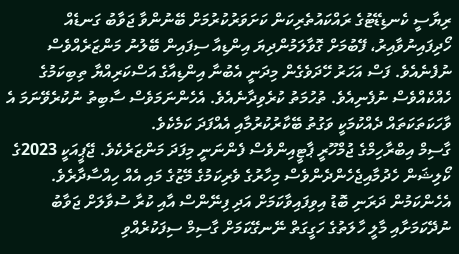ރިޔާސީ ކެނޑިޑޭޓުގެ ރައްކައުތެރިކަން ކަށަވަރުކުރުމަށް ބޭނުންވާ ޖަވާބު ގަނޑެއް ހޯދިފައިނުވާއިރު، ފޭބުމަށް ގޮވާލަމުންދިޔަ އިންޑިއާ ސިފައިން ބޭލުނު މަންޒަރެއްވެސް ނުފެނެއެވެ. ފަސް އަހަރު ހޭދަވެގެން މިދަނީ އެބުނާ އިންޑިއާގެ އަސްކަރިއްޔާ ތިބިކަމުގެ ހެއްކެއްވެސް ނުފެނިއެވެ. ތުހުމަތު ކުރެވިދާނެއެވެ. އެހެންނަމަވެސް ސާބިތު ނުކުރެވޭނަމަ އެ ވާހަކަތަކަތައް ދެއްކުމަކީ ވަގުތު ބޭކާރުކުރުމާއި އެއްފަދަ ކަމެކެވެ.
ގާސިމް އިބްރާހިމްގެ ޖުމްހޫރީ ޕާޓީއިންވެސް ފެންނަނީ މިފަދަ މަންޒަރެކެވެ. ޖޭޕީއަކީ 2023ގެ ކޯލިޝަން ހެދުމާއިޖެހެންދެންވެސް މިހާރުގެ ވެރިކަމުގެ މޭޒުގެ މައި އެއް ހިއްސާދާރެވެ. އެހެންކަމުން ދަރަނި ބޮޑު އިވިފައިވާކަމަށް އަދި ފިނޭންސް އާއި ކުރާ ސުވާލަށް ޖަވާބު ނުދޭކަމަށާއި މާލީ ހާލަތުގެ ހަގީގަތް ނޭނގޭކަމަށް ގާސިމް ސިފަކުރެއްވި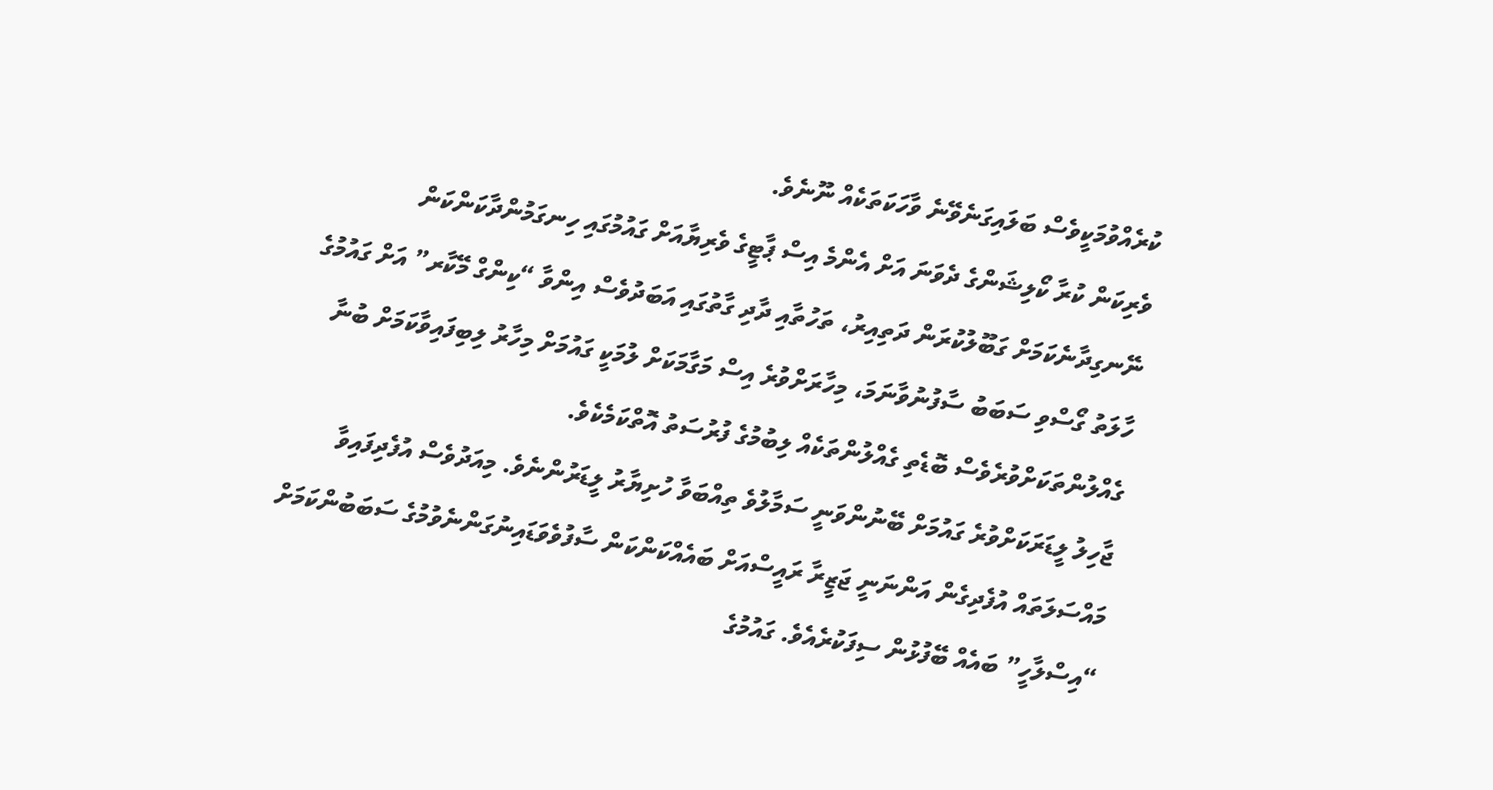ކުރެއްވުމަކީވެސް ބަލައިގަނެވޭނެ ވާހަކަތަކެއް ނޫނެވެ.
ވެރިކަން ކުރާ ކޯލިޝަންގެ ދެވަނަ އަށް އެންމެ އިސް ޕާޓީގެ ވެރިޔާއަށް ގައުމުގައި ހިނގަމުންދާކަންކަން ނޭނގިދާނެކަމަށް ގަބޫލުކުރަން ދަތިއިރު، ތަހުތާއި ދާދި ގާތުގައި އަބަދުވެސް އިންވާ “ކިންގް މޭކާރ” އަށް ގައުމުގެ ހާލަތު ގޯސްވި ސަބަބު ސާފުނުވާނަމަ، މިހާރަށްވުރެ އިސް މަގާމަކަށް ލުމަކީ ގައުމަށް މިހާރު ލިބިފައިވާކަމަށް ބުނާ ގެއްލުންތަކަށްވުރެވެސް ބޮޑެތި ގެއްލުންތަކެއް ލިބުމުގެ ފުރުސަތު އޮތްކަމެކެވެ.
ޖާހިލު ލީޑަރަކަށްވުރެ ގައުމަށް ބޭނުންވަނީ ސަމާލުވެ ތިއްބަވާ ހުށިޔާރު ލީޑަރުންނެވެ. މިއަދުވެސް އުފެދިފައިވާ މައްސަލަތައް އުފެދިގެން އަންނަނީ ޖަޒީރާ ރައީސްއަށް ބައެއްކަންކަން ސާފުވެވަޑައިނުގަންނެވުމުގެ ސަބަބުންކަމަށް “އިސްލާހީ” ބައެއް ބޭފުޅުން ސިފަކުރެއެވެ. ގައުމުގެ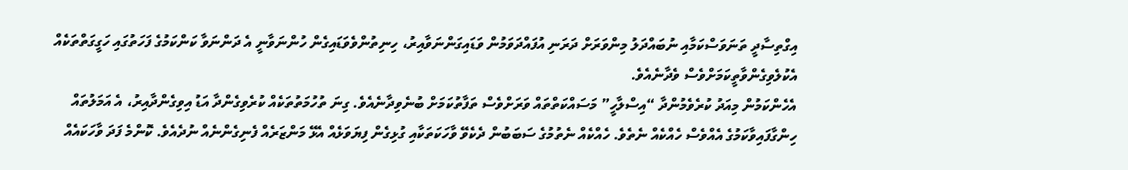އިގްތިސާދީ ތަނަވަސްކަމާއި ނުބައްދަލު މިންވަރަށް ދަރަނި އުފައްދަވަމުން ވަޑައިގަންނަވާއިރު، ހިނިތުންވެވަޑައިގެން ހުންނަވާނީ އެ ދަންނަވާ ކަންކަމުގެ ފަހަތުގައި ހަގީގަތްތަކެއް އެކުލެވިގެންވާތީކަމަށްވެސް ވެދާނެއެވެ.
އެހެންކަމުން މިއަދު ކުރެވެމުންދާ “އިސްލާހީ” މަސައްކަތްތައް ވަރަށްވެސް ތަފާތުކަމަށް ބުނެވިދާނެއެވެ. ގިނަ ތުހުމަތުތަކެއް ކުރެވިގެންދާ އަޑު އިވިގެންދާއިރު، އެ އަމަލުތައް ހިންގާފައިވާކަމުގެ އެއްވެސް ހެއްކެއް ނެތެވެ. ހެއްކެއް ނެތުމުގެ ސަބަބުން ދެކެވޭ ވާހަކަތަކާއި ގުޅިގެން ފިޔަވަޅެއް އެޅޭ މަންޒަރެއް ފެނިގެންނެއް ނުދެއެވެ. ކޮންމެ ފަދަ ވާހަކައެއް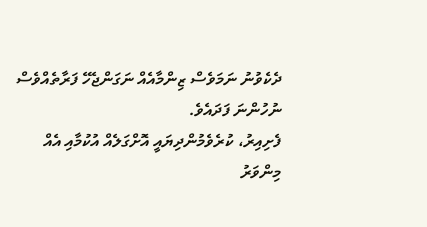ދެކެވުނު ނަމަވެސް ޒިންމާއެއް ނަގަންޖެހޭ ފަރާތެއްވެސް ނުހުންނަ ފަދައެވެ.
ފެށިއިރު، ކުރެވެމުންދިޔައީ އޮށްގަލެއް އުކުމާއި އެއް މިންވަރު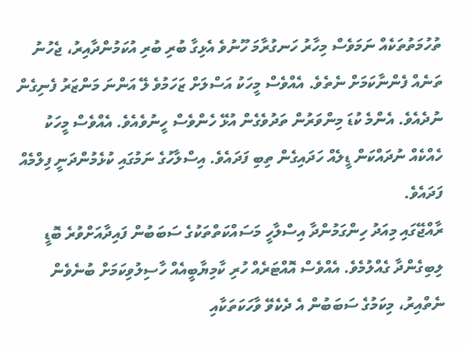ތުހުމަތުތަކެއް ނަމަވެސް މިހާރު ހަނގުރާމަ ހޫނުވެ އެޅިގާ ބުރި ބުރި އުކަމުންދާއިރު، ޖެހުނު ތަނެއް ފެންނާކަމަށް ނެތެވެ. އެއްވެސް މީހަކު އަސްލަށް ޒަހަމުވެ ލޭ އަންނަ މަންޒަރު ފެނިގެން ނުދެއެވެ. އެންމެ ކުޑަ މިންވަރުން ތަދުވެގެން އުޅޭ ހެންވެސް ހީނުވެއެވެ. އެއްވެސް މީހަކު ހެއްކެއް ނުދައްކަން ޑީލެއް ހަދައިގެން ތިބި ފަދައެވެ. އިސްލާހުގެ ނަމުގައި ކުޅެމުންދަނީ ފިލްމެއް ފަދައެވެ.
ރާއްޖޭގައި މިއަދު ހިންގަމުންދާ އިސްލާހީ މަސައްކަތްތަކުގެ ސަބަބުން ފައިދާއަށްވުރެ ބޮޑީ ލިބިގެންދާ ގެއްލުމެވެ. އެއްވެސް އޮއްޓަރެއް ހުރި ކާމިޔާބީއެއް ހާސިލުވިކަމަށް ބުނެވެން ނެތްއިރު، މިކަމުގެ ސަބަބުން އެ ދެކެވޭ ވާހަކަތަކާއި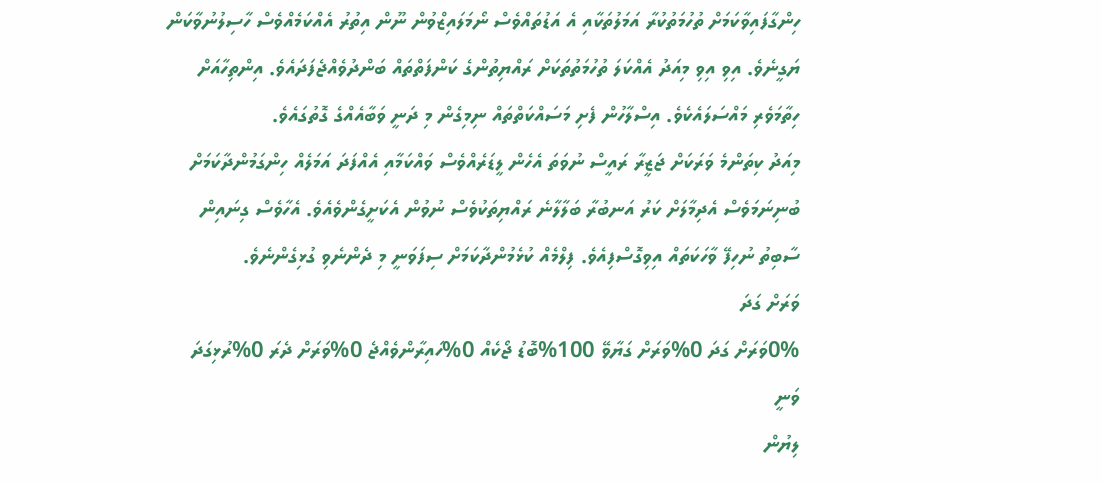ހިންގާފައިވާކަމަށް ތުހުމަތުކުރާ އަމަލުތަކާއި އެ އަޑުތައްވެސް ނޯމަލައިޒްވުން ނޫން އިތުރު އެއްކަމެއްވެސް ހާސިލުނުވާކަން ޔަގީނެވެ. އިވި އިވި މިއަދު އެއްކަލަ ތުހުމަތުތަކަށް ރައްޔިތުންގެ ކަންފަތްތައް ބަންދުވެއްޖެފަދައެވެ. އިންތިހާއަށް ހިތާމަވެރި މައްސަލައެކެވެ. އިސްލާހުން ފެށި މަސައްކަތްތައް ނިމިގެން މި ދަނީ ވަބާއެއްގެ ގޮތުގައެވެ.
މިއަދު ކިތަންމެ ވަރަކަށް ޖަޒީރާ ރައީސް ނުވަތަ އެހެން ލީޑަރެއްވެސް ވައްކަމާއި އެއްފަދަ އަމަލެއް ހިންގަމުންދާކަމަށް ބުނިނަމަވެސް އެދިމާލަށް ކަރު އަނބުރާ ބަލާލާނެ ރައްޔިތަކުވެސް ނުވުން އެކަށީގެންވެއެވެ. އެހާވެސް ގިނައިން ސާބިތު ނުހިފޭ ވާހަކަތައް އިވިގޮސްފިއެވެ. ފިލްމެއް ކުޅެމުންދާކަމަށް ސިފަވަނީ މި ދެންނެވި ގުޅިގެންނެވެ.
ވަރަށް ގަދަ
0%ވަރަށް ގަދަ 0%ވަރަށް ގަޔާވޭ 100%ބޮޑު ޖޯކެއް 0%ހައިރާންވެއްޖެ 0%ވަރަށް ދެރަ 0%ރުޅިގަދަ ވަނީ
ލިޔުން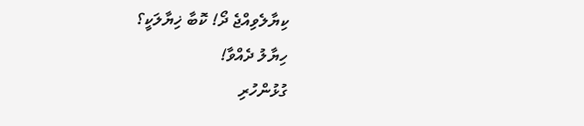ކިޔާލެވިއްޖެ ދޯ! ކޮބާ ޚިޔާލަކީ؟
ހިޔާލު ދެއްވާ!
ގުޅުންހުރި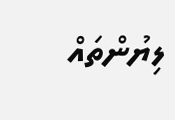ލިޔުންތައް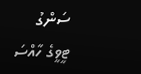ސަންގު ޓީވީގެ ހާއްސަ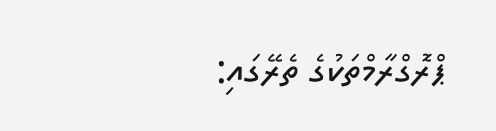ޕްރޮގްރާމްތަކުގެ ތެރޭގައި: